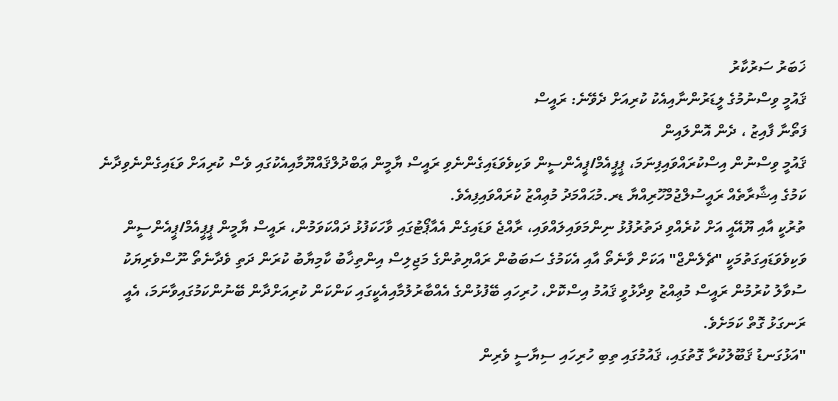ޚަބަރު ސަރުކާރު
ޤައުމީ ވިސްނުމުގެ ލީޑަރުންނާއިއެކު ކުރިއަށް ދެވޭނެ: ރައީސް
ފަތޯނާ ފާއިޒު ، ދެން އޮންލައިން
ޤައުމީ ވިސްނުން އިސްކުރައްވައިފިނަމަ، ޕީޕީއެމް/ޕީއެންސީން ވަކިވެވަޑައިގެންނެވި ރައީސް ޔާމީން ޢަބްދުލްޤައްޔޫމާއިއެކުގައި ވެސް ކުރިއަށް ވަޑައިގެންނެވިދާނެ ކަމުގެ އިޝާރާތެއް ރައީސުލްޖުމްހޫރިއްޔާ ޑރ.މުޙައްމަދު މުޢިއްޒު ކުރައްވައިފިއެވެ.
ތުރުކީ އާއި ޔޫއޭއީ އަށް ކުރެއްވި ދަތުރުފުޅު ނިންމަވައިލައްވައި، ރާއްޖެ ވަޑައިގެން އެއާޕޯޓުގައި ވާހަކަފުޅު ދައްކަވަމުން، ރައީސް ޔާމީން ޕީޕީއެމް/ޕީއެންސީން ވަކިވެވަޑައިގަތުމަކީ "ޗެލެންޖް" އަކަށް ވާނެތޯ އާއި އެކަމުގެ ސަބަބުން ރައްޔިތުންގެ މަޖިލިސް އިންތިޚާބު ކާމިޔާބު ކުރަން ދަތި ވެދާނެތޯ ނޫސްވެރިޔަކު ސުވާލު ކުރުމުން ރައީސް މުޢިއްޒު ވިދާޅުވީ ޤައުމު އިސްކޮށް، ހުރިހައި ބޭފުޅުންގެ އެއްބާރުލުމާއިއެކީގައި ކަންކަން ކުރިއަށްދާން ބޭނުންކަމުގައިވާނަމަ، އެއީ ރަނގަޅު ގޮތް ކަމަށެވެ.
"އަޅުގަނޑު ޤަބޫލުކުރާ ގޮތުގައި، ޤައުމުގައި ތިބި ހުރިހައި ސިޔާސީ ވެރިން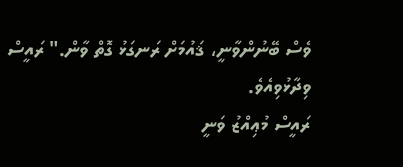ވެސް ބޭނުންވާނީ، ޤައުމަށް ރަނގަޅު ގޮތް ވާން." ރައީސް ވިދާޅުވިއެވެ.
ރައީސް މުޢިއްޒު ވަނީ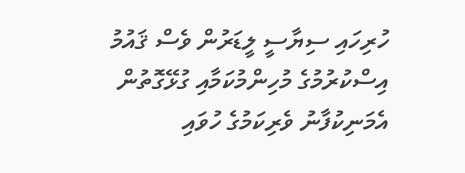ހުރިހައި ސިޔާސީ ލީޑަރުން ވެސް ޤައުމު އިސްކުރުމުގެ މުހިންމުކަމާއި ގުޅޭގޮތުން އެމަނިކުފާނު ވެރިކަމުގެ ހުވައި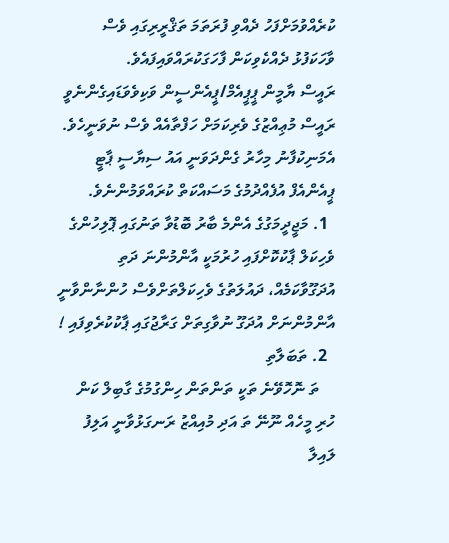ކުރެއްވުމަށްފަހު ދެއްވި ފުރަތަމަ ތަޤްރީރިގައި ވެސް ވާހަކަފުޅު ދެއްކެވިކަން ފާހަގަކުރައްވައިފައެވެ.
ރައީސް ޔާމީން ޕީޕީއެމް/ޕީއެންސީން ވަކިވެވަޑައިގެންނެވީ ރައީސް މުޢިއްޒުގެ ވެރިކަމަށް ހަފްތާއެއް ވެސް ނުވަނީހެވެ. އެމަނިކުފާނު މިހާރު ގެންދަވަނީ އައު ސިޔާސީ ޕާޓީ ޕީއެންއެފް އުފެއްދުމުގެ މަސައްކަތް ކުރައްވަމުންނެވެ.
  1. މަޖީދީމަގުގެ އެންމެ ބާރު ބޮޑުވާ ތަނުގައި ޕޮލިހުންގެ ވެހިކަލް ޕާކުކޮށްފައި ހުރުމަކީ އާންމުންނަ ދަތި އުދަގޫވާކަމެއް، ދައުލަތުގެ ވެހިކަލްތަށްވެސް ހުންނާންވާނީ އާންމުންނަށް އުދަގޫ ނުވާގިތަށް ގަރާޖުގައި ޕާކުކުރެވިފައި !
  2. ތަބަލާތި
    ތަ ނޮހޮވޭނެ ތަކީ ތަންތަން ހިންގުމުގެ ގާބިލް ކަން ހުރި މީހެއް ނޫނޭ ތަ އަދި މުއިއްޒު ރަނގަޅުވާނީ އަލިފު ލައިލާ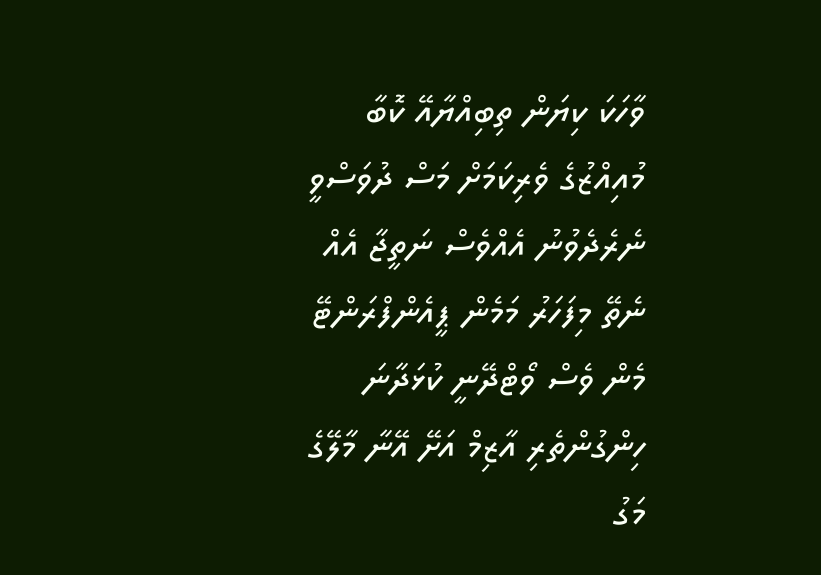ވާހަކަ ކިޔަން ތިބިއްޔާއޭ ކޮބާ މުއިއްޒުގެ ވެރިކަމަށް މަސް ދުވަސްވީ ނެރެދެވުނު އެއްވެސް ނަތީޖާ އެއް ނެތޭ މިފަހަރު މަމެން ޕީއެންފްރަންޓޭ މެން ވެސް ވޯޓްދޭނީ ކުޅަދާނަ ހިންގުންތެރި އާޒިމް އަށޭ އޭނާ މާލޭގެ މަގު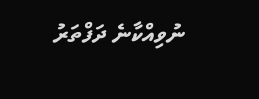ނުވިއްކާނެ ދަފްތަރު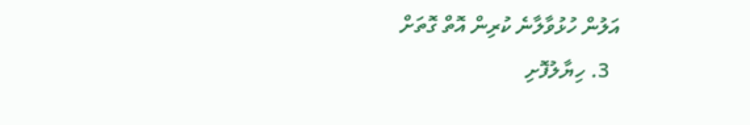އަލުން ހުޅުވާލާނެ ކުރިން އޮތް ގޮތަށް
  3. ހިޔާލުފޮށި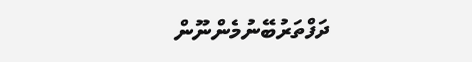ދަފްތަރުބޭނުމެންނޫން